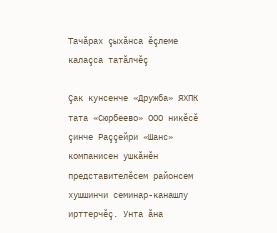Тачăрах çыхăнса ĕçлеме калаçса татăлчĕç

Çак кунсенче «Дружба» ЯХПК тата «Сюрбеево» ООО никĕсĕ çинче Раççейри «Шанс» компанисен ушкăнĕн представителĕсем районсем хушшинчи семинар-канашлу ирттерчĕç. Унта ăна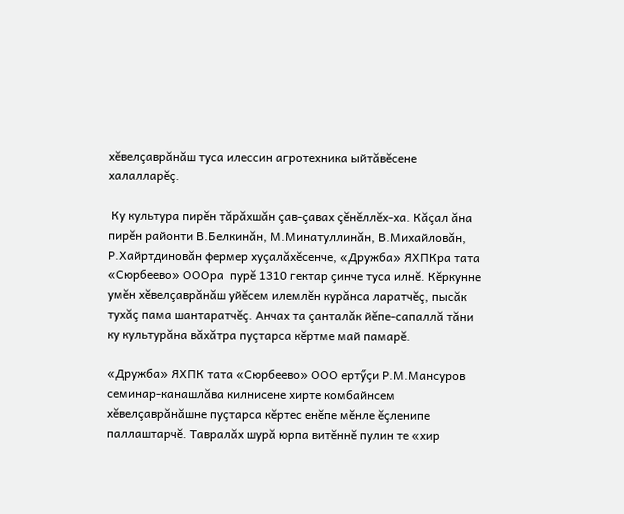хĕвелçаврăнăш туса илессин агротехника ыйтăвĕсене халалларĕç.

 Ку культура пирĕн тăрăхшăн çав-çавах çĕнĕллĕх-ха. Кăçал ăна пирĕн районти В.Белкинăн, М.Минатуллинăн, В.Михайловăн, Р.Хайртдиновăн фермер хуçалăхĕсенче, «Дружба» ЯХПКра тата «Сюрбеево» ОООра  пурĕ 1310 гектар çинче туса илнĕ. Кĕркунне умĕн хĕвелçаврăнăш уйĕсем илемлĕн курăнса ларатчĕç, пысăк тухăç пама шантаратчĕç. Анчах та çанталăк йĕпе-сапаллă тăни ку культурăна вăхăтра пуçтарса кĕртме май памарĕ.

«Дружба» ЯХПК тата «Сюрбеево» ООО ертӳçи Р.М.Мансуров семинар-канашлăва килнисене хирте комбайнсем хĕвелçаврăнăшне пуçтарса кĕртес енĕпе мĕнле ĕçленипе паллаштарчĕ. Тавралăх шурă юрпа витĕннĕ пулин те «хир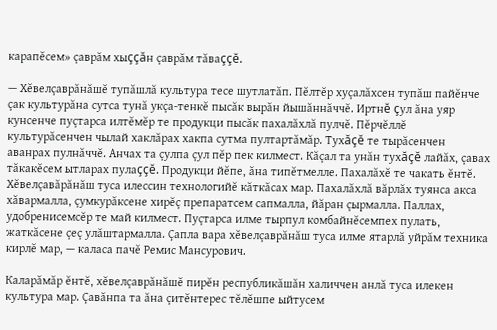карапĕсем» çаврăм хыççăн çаврăм тăваççĕ.

— Хĕвелçаврăнăшĕ тупăшлă культура тесе шутлатăп. Пĕлтĕр хуçалăхсен тупăш пайĕнче çак культурăна сутса тунă укçа-тенкĕ пысăк вырăн йышăннăччĕ. Иртнĕ çул ăна уяр кунсенче пуçтарса илтĕмĕр те продукци пысăк пахалăхлă пулчĕ. Пĕрчĕллĕ культурăсенчен чылай хаклăрах хакпа сутма пултартăмăр. Тухăçĕ те тырăсенчен аванрах пулнăччĕ. Анчах та çулпа çул пĕр пек килмест. Кăçал та унăн тухăçĕ лайăх, çавах тăкакĕсем ытларах пулаççĕ. Продукци йĕпе, ăна типĕтмелле. Пахалăхĕ те чакать ĕнтĕ. Хĕвелçавăрăнăш туса илессин технологийĕ кăткăсах мар. Пахалăхлă вăрлăх туянса акса хăвармалла, çумкурăксене хирĕç препаратсем сапмалла, йăран çырмалла. Паллах, удобренисемсĕр те май килмест. Пуçтарса илме тырпул комбайнĕсемпех пулать, жаткăсене çеç улăштармалла. Çапла вара хĕвелçаврăнăш туса илме ятарлă уйрăм техника  кирлĕ мар, — каласа пачĕ Ремис Мансурович.

Каларăмăр ĕнтĕ, хĕвелçаврăнăшĕ пирĕн республикăшăн халиччен анлă туса илекен культура мар. Çавăнпа та ăна çитĕнтерес тĕлĕшпе ыйтусем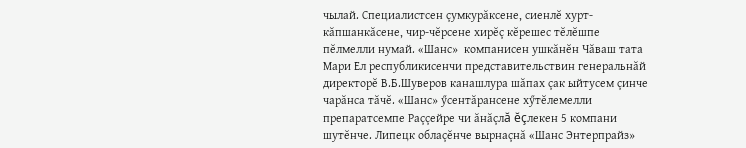чылай. Специалистсен çумкурăксене, сиенлĕ хурт-кăпшанкăсене, чир-чĕрсене хирĕç кĕрешес тĕлĕшпе пĕлмелли нумай. «Шанс»  компанисен ушкăнĕн Чăваш тата Мари Ел республикисенчи представительствин генеральнăй директорĕ В.Б.Шуверов канашлура шăпах çак ыйтусем çинче чарăнса тăчĕ. «Шанс» ӳсентăрансене хӳтĕлемелли препаратсемпе Раççейре чи ăнăçлă ĕçлекен 5 компани шутĕнче. Липецк облаçĕнче вырнаçнă «Шанс Энтерпрайз»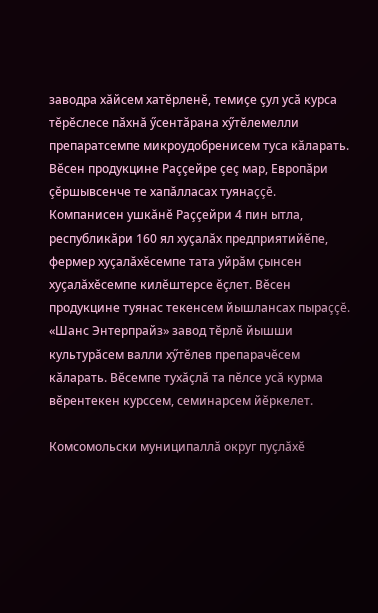заводра хăйсем хатĕрленĕ, темиçе çул усă курса тĕрĕслесе пăхнă ӳсентăрана хӳтĕлемелли препаратсемпе микроудобренисем туса кăларать. Вĕсен продукцине Раççейре çеç мар, Европăри çĕршывсенче те хапăлласах туянаççĕ. Компанисен ушкăнĕ Раççейри 4 пин ытла, республикăри 160 ял хуçалăх предприятийĕпе, фермер хуçалăхĕсемпе тата уйрăм çынсен хуçалăхĕсемпе килĕштерсе ĕçлет. Вĕсен продукцине туянас текенсем йышлансах пыраççĕ. «Шанс Энтерпрайз» завод тĕрлĕ йышши культурăсем валли хӳтĕлев препарачĕсем кăларать. Вĕсемпе тухăçлă та пĕлсе усă курма вĕрентекен курссем, семинарсем йĕркелет.

Комсомольски муниципаллă округ пуçлăхĕ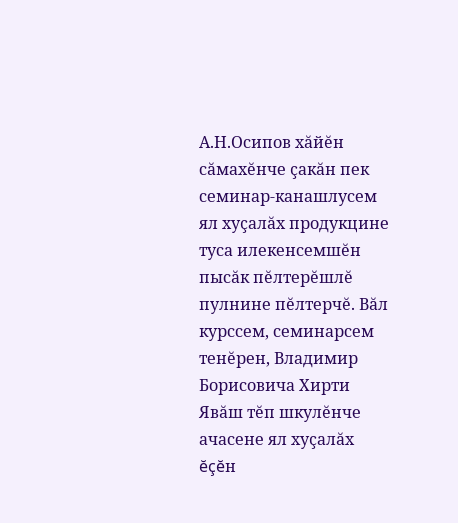А.Н.Осипов хăйĕн сăмахĕнче çакăн пек семинар-канашлусем ял хуçалăх продукцине туса илекенсемшĕн пысăк пĕлтерĕшлĕ пулнине пĕлтерчĕ. Вăл курссем, семинарсем тенĕрен, Владимир Борисовича Хирти Явăш тĕп шкулĕнче ачасене ял хуçалăх ĕçĕн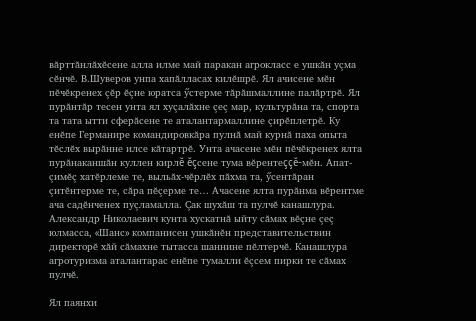вăрттăнлăхĕсене алла илме май паракан агрокласс е ушкăн уçма сĕнчĕ. В.Шуверов унпа хапăлласах килĕшрĕ. Ял ачисене мĕн   пĕчĕкренех çĕр ĕçне юратса ӳстерме тăрăшмаллине палăртрĕ. Ял пурăнтăр тесен унта ял хуçалăхне çеç мар, культурăна та, спорта та тата ытти сферăсене те аталантармаллине çирĕплетрĕ. Ку енĕпе Германире командировкăра пулнă май курнă паха опыта тĕслĕх вырăнне илсе кăтартрĕ. Унта ачасене мĕн пĕчĕкренех ялта пурăнаканшăн куллен кирлĕ ĕçсене тума вĕрентеççĕ-мĕн. Апат-çимĕç хатĕрлеме те, выльăх-чĕрлĕх пăхма та, ӳсентăран çитĕнтерме те, сăра пĕçерме те… Ачасене ялта пурăнма вĕрентме ача садĕнченех пуçламалла. Çак шухăш та пулчĕ канашлура. Александр Николаевич кунта хускатнă ыйту сăмах вĕçне çеç юлмасса, «Шанс» компанисен ушкăнĕн представительствин директорĕ хăй сăмахне тытасса шаннине пĕлтерчĕ. Канашлура агротуризма аталантарас енĕпе тумалли ĕçсем пирки те сăмах пулчĕ.

Ял паянхи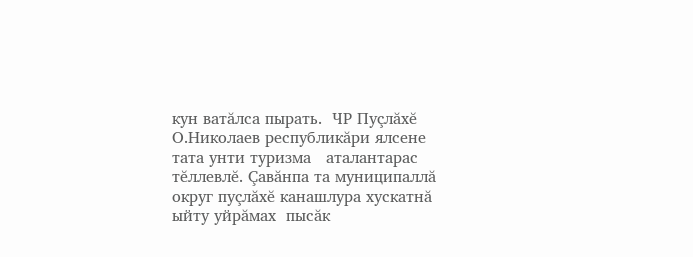кун ватăлса пырать.  ЧР Пуçлăхĕ О.Николаев республикăри ялсене тата унти туризма   аталантарас тĕллевлĕ. Çавăнпа та муниципаллă округ пуçлăхĕ канашлура хускатнă ыйту уйрăмах  пысăк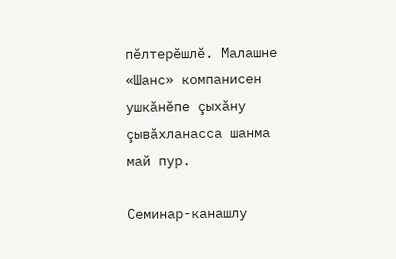пĕлтерĕшлĕ. Малашне «Шанс» компанисен ушкăнĕпе çыхăну çывăхланасса шанма май пур.

Семинар-канашлу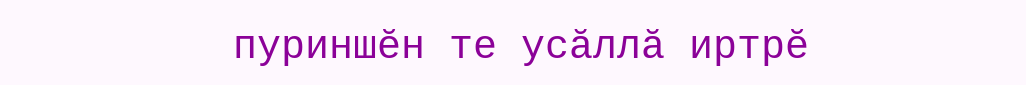пуриншĕн те усăллă иртрĕ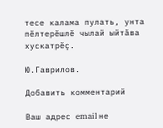тесе калама пулать, унта пĕлтерĕшлĕ чылай ыйтăва хускатрĕç.

Ю.Гаврилов.

Добавить комментарий

Ваш адрес email не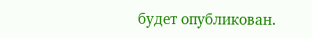будет опубликован.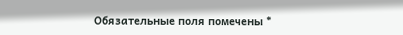Обязательные поля помечены *